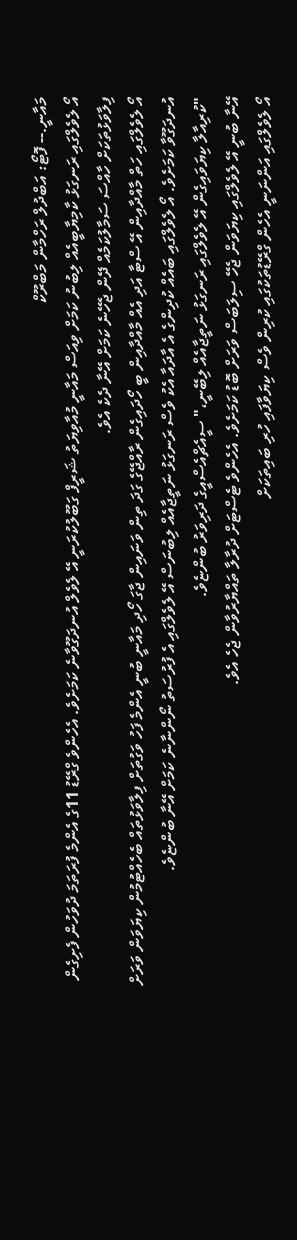މައާނީ.-- ފޮޓޯ: އަބްދުލް ރަހްމާން މަބްރޫކް
އޯ ލެވެލްގައި ރަނގަޅު ކާމިޔާބީއެއް ލިބުނު ކަމަށް ވިއަސް މައާނީ މުއާވިޔަތު ޝަރީފް ގަބޫލުކުރަނީ އޭ ލެވެލް އުނދަގޫވާނެ ކަމަށެވެ. އެހެންވެ ގްރޭޑު 11ގެ އެންމެ ފުރަތަމަ ދުވަހުން ފެށިގެން ފިލާވަޅުތަކަށް ހާއްސަ ސަމާލުކަމެއް ދޭން ޖެހޭނެ ކަމަށް އޭނާ ދެކެ އެވެ.
އޯ ލެވެލްގައި ހަތް މާއްދާއިން އޭ ސްޓާ އަދި އެއް މާއްދާއިން ބީ ހޯދައިގެން ރާއްޖޭގެ ގަދަ ތިން ވަނައިން ޖާގަ ހޯދި މައާނީ ބުނީ އެންމެ ފަހު ވަގުތަށް ފިލާވަޅުތައް ބެހެއްޓުމުން ކިޔަވަން ވަރަށް އުނދަގޫވާ ކަމަށެވެ. އޯ ލެވެލްގައި ބައެއް ކުދިންގެ އެ އާދައާ އެކު ވެސް ރަނގަޅު ނަތީޖާއެއް ލިބުނަސް އޭ ލެވެލްގައި އެ ފުރުސަތު ނޯންނާނެ ކަމަށް އޭނާ ބުންޏެވެ.
"ކުރިއާލާ ކިޔަވައިގެން އޭ ލެވެލްގައި ރަނގަޅު ނަތީޖާއެއް ލިބޭނީ،" ސީއެޗްއެސްއީގެ ދަރިވަރު ބުންޏެވެ.
އޭނާ ބުނީ އޭ ލެވެލްގައި ކިޔަވަން ޖެހޭ ސިލަބަސް ވަރަށް ބޮޑު ކަމަށެވެ. އެހެންވެ ޓެސްޓަށް ދުރާލާ ތައްޔާރުވާން ޖެހެ އެވެ.
އޯ ލެވެލްގައި އަންނަނީ އެހެން ގްރޭޑުތަކުގައި ކުރިން ވެސް ކިޔަވާފައި ހުރި ބައިތަކަށް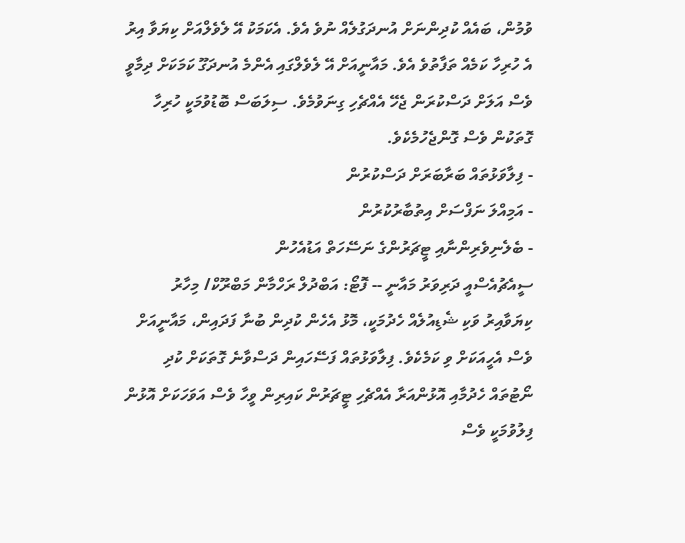ވުމުން، ބައެއް ކުދިންނަށް އުނދަގުލެއް ނުވެ އެވެ. އެކަމަކު އޭ ލެވެލްއަށް ކިޔަވާ އިރު އެ ހުރިހާ ކަމެއް ތަފާތުވެ އެވެ. މައާނީއަށް އޭ ލެވެލްގައި އެންމެ އުނދަގޫ ކަމަކަށް ދިމާވީ ވެސް އަލަށް ދަސްކުރަން ޖެހޭ އެއްޗެހި ގިނަވުމެވެ. ސިލަބަސް ބޮޑުވުމަކީ ހުރިހާ ގޮތަކުން ވެސް ގޮންޖެހުމެކެވެ.
- ފިލާވަޅުތައް ބަރާބަރަށް ދަސްކުރުން
- އަމިއްލަ ނަފްސަށް އިތުބާރުކުރުން
- ބެލެނިވެރިންނާއި ޓީޗަރުންގެ ނަސޭހަތް އަޑުއެހުން
ސީއެޗުއެސްއީ ދަރިވަރު މައާނީ -- ފޮޓޯ: އަބްދުލް ރަހްމާން މަބްރޫކް/ މިހާރު
ކިޔަވާއިރު ވަކި ޝެޑިއުލެއް ހެދުމަކީ، މޮޅު އެހެން ކުދިން ބުނާ ފަދައިން، މައާނީއަށް ވެސް އެހީއަކަށް ވި ކަމެކެވެ. ފިލާވަޅުތައް ފަސޭހައިން ދަސްވާނެ ގޮތަކަށް ކުދި ނޯޓުތައް ހެދުމާއި އޮޅުންއަރާ އެއްޗެހި ޓީޗަރުން ކައިރިން ވީހާ ވެސް އަވަހަކަށް އޮޅުން ފިލުވުމަކީ ވެސް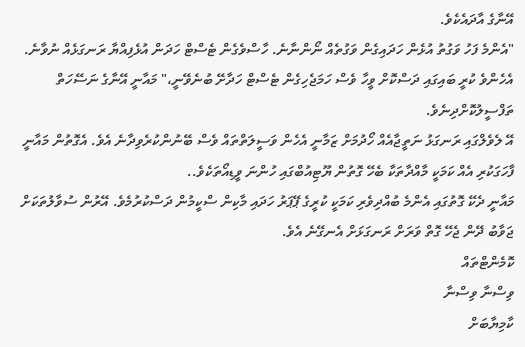އޭނާގެ އާދައެކެވެ.
"އެންމެ ފަހު ވަގުތު އުޅެން ހަދައިގެން ވަގުތެއް ނޯންނާނެ. ހާސްވެގެން ޓެސްޓް ހަދަން އުޅެފިއްޔާ ރަނގަޅެއް ނުވާނެ. އެހެންވެ ކުރީ ބައިގައި ދަސްކޮށް ވީހާ ވެސް ހަމަޖެހިގެން ޓެސްޓް ހަދާށޭ ބުނެވޭނީ،" މައާނީ އޭނާގެ ނަސޭހަތް ތަފްސީލުކޮށްދިނެވެ.
އޭ ލެވެލްގައި ރަނގަޅު ނަތީޖާއެއް ހޯދުމަށް ޒަމާނީ އެހެން ވަސީލަތްތައް ވެސް ބޭނުންކުރެވިދާނެ އެވެ. އެގޮތުން މައާނީ ފާހަގަކުރި އެއް ކަމަކީ މާއްދާތަކާ ބެހޭ ގޮތުން ޔޫޓިއުބްގައި ހުންނަ ވީޑިއޯތަކެވެ..
މައާނީ ދެކޭ ގޮތުގައި އެންމެ ބުއްދިވެރި ކަމަކީ ކުރީގެ ޕޭޕަރު ހަދައި މާކިން ސްކީމުން ދަސްކުރުމެވެ. އޭރުން ސުވާލުތަކަށް ޖަވާބު ދޭން ޖެހޭ ގޮތް ވަރަށް ރަނގަޅަށް އެނގޭނެ އެވެ.
ކޮމެންޓްތައް
ވިސްނާ ވިސްނާ
ކާމިޔާބަށް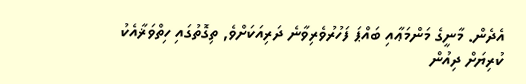އެދެން. މާނީގެ މަންމަޢާއި ބައްޕަ ފަހުރުވެރިވާނެ ދަރިއަކަށްވެ, ތިގޮތުގައި ހިތްވަޜާއެކު ކުރިޔަށް ދިއުން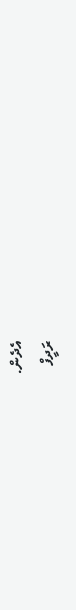އެދެން.
ރަދީފް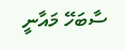ސާބަހޭ މައާނީ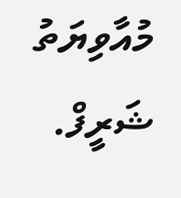މުއާވިޔަތު ޝަރީފް.